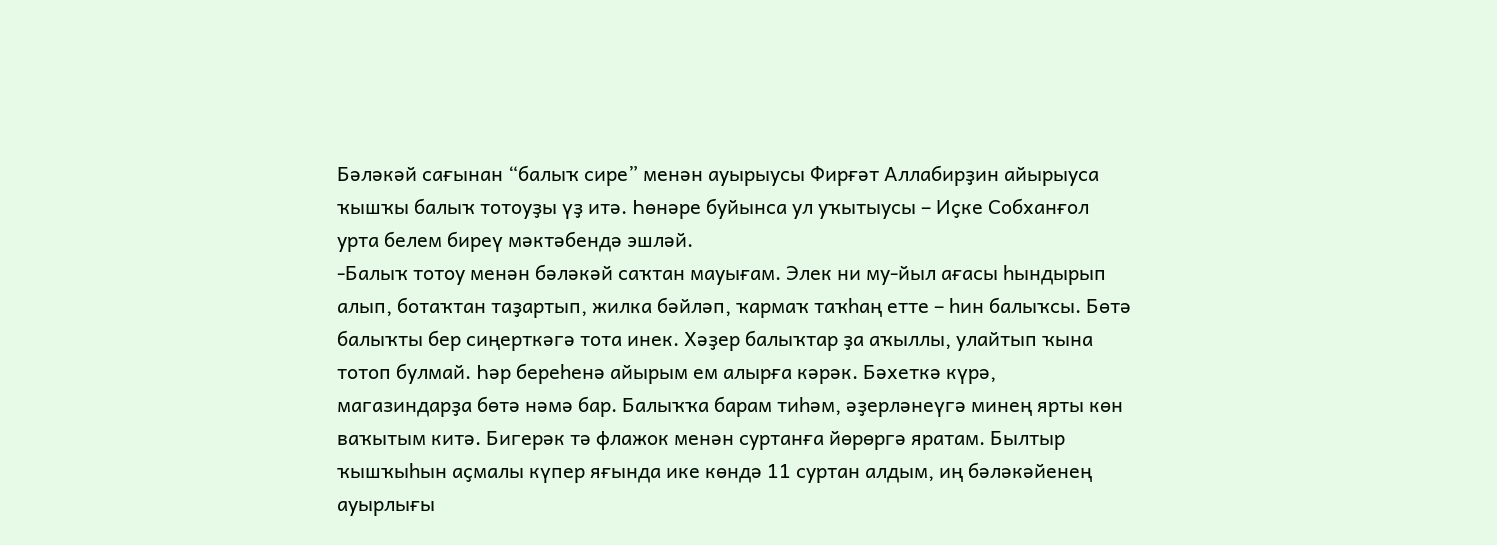Бәләкәй сағынан “балыҡ сире” менән ауырыусы Фирғәт Аллабирҙин айырыуса ҡышҡы балыҡ тотоуҙы үҙ итә. Һөнәре буйынса ул уҡытыусы – Иҫке Собханғол урта белем биреү мәктәбендә эшләй.
-Балыҡ тотоу менән бәләкәй саҡтан мауығам. Элек ни му-йыл ағасы һындырып алып, ботаҡтан таҙартып, жилка бәйләп, ҡармаҡ таҡһаң етте – һин балыҡсы. Бөтә балыҡты бер сиңерткәгә тота инек. Хәҙер балыҡтар ҙа аҡыллы, улайтып ҡына тотоп булмай. Һәр береһенә айырым ем алырға кәрәк. Бәхеткә күрә, магазиндарҙа бөтә нәмә бар. Балыҡҡа барам тиһәм, әҙерләнеүгә минең ярты көн ваҡытым китә. Бигерәк тә флажок менән суртанға йөрөргә яратам. Былтыр ҡышҡыһын аҫмалы күпер яғында ике көндә 11 суртан алдым, иң бәләкәйенең ауырлығы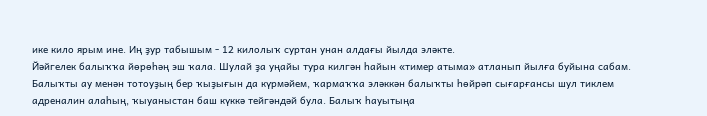ике кило ярым ине. Иң ҙур табышым - 12 килолыҡ суртан унан алдағы йылда эләкте.
Йәйгелек балыҡҡа йөрөһәң эш ҡала. Шулай ҙа уңайы тура килгән һайын «тимер атыма» атланып йылға буйына сабам. Балыҡты ау менән тотоуҙың бер ҡыҙығын да күрмәйем, ҡармаҡҡа эләккән балыҡты һөйрәп сығарғансы шул тиклем адреналин алаһың, ҡыуаныстан баш күккә тейгәндәй була. Балыҡ һауытыңа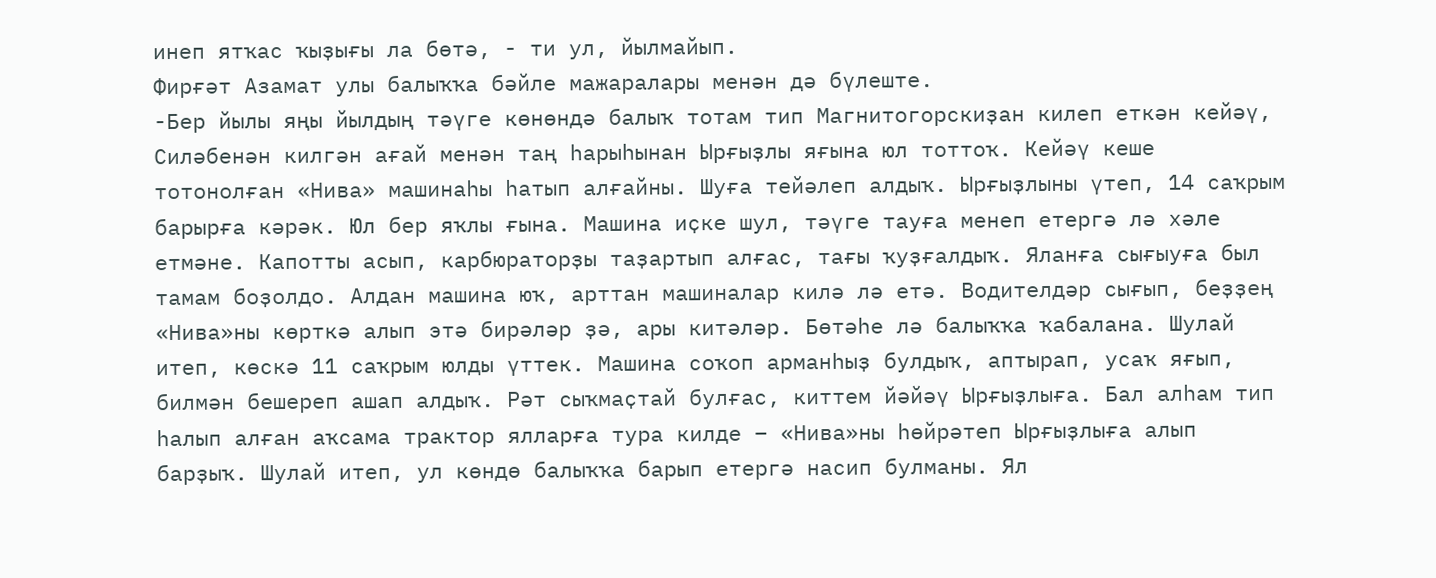инеп ятҡас ҡыҙығы ла бөтә, - ти ул, йылмайып.
Фирғәт Азамат улы балыҡҡа бәйле мажаралары менән дә бүлеште.
-Бер йылы яңы йылдың тәүге көнөндә балыҡ тотам тип Магнитогорскиҙан килеп еткән кейәү, Силәбенән килгән ағай менән таң һарыһынан Ырғыҙлы яғына юл тоттоҡ. Кейәү кеше тотонолған «Нива» машинаһы һатып алғайны. Шуға тейәлеп алдыҡ. Ырғыҙлыны үтеп, 14 саҡрым барырға кәрәк. Юл бер яҡлы ғына. Машина иҫке шул, тәүге тауға менеп етергә лә хәле етмәне. Капотты асып, карбюраторҙы таҙартып алғас, тағы ҡуҙғалдыҡ. Яланға сығыуға был тамам боҙолдо. Алдан машина юҡ, арттан машиналар килә лә етә. Водителдәр сығып, беҙҙең «Нива»ны көрткә алып этә бирәләр ҙә, ары китәләр. Бөтәһе лә балыҡҡа ҡабалана. Шулай итеп, көскә 11 саҡрым юлды үттек. Машина соҡоп арманһыҙ булдыҡ, аптырап, усаҡ яғып, билмән бешереп ашап алдыҡ. Рәт сыҡмаҫтай булғас, киттем йәйәү Ырғыҙлыға. Бал алһам тип һалып алған аҡсама трактор ялларға тура килде – «Нива»ны һөйрәтеп Ырғыҙлыға алып барҙыҡ. Шулай итеп, ул көндө балыҡҡа барып етергә насип булманы. Ял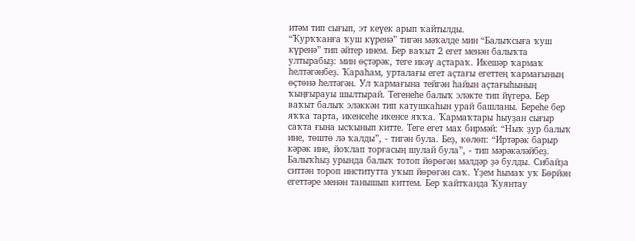итәм тип сығып, эт кеүек арып ҡайтылды.
“Ҡурҡҡанға ҡуш күренә” тигән мәҡәлде мин “Балыҡсыға ҡуш күренә” тип әйтер инем. Бер ваҡыт 2 егет менән балыҡта ултырабыҙ: мин өҫтәрәк, теге икәү аҫтараҡ. Икешәр ҡармаҡ һелтәгәнбеҙ. Ҡараһам, урталағы егет аҫтағы егеттең ҡармағының өҫтөнә һелтәгән. Ул ҡармағына тейгән һайын аҫтағыһының ҡыңғырауы шылтырай. Тегенеһе балыҡ эләкте тип йүгерә. Бер ваҡыт балыҡ эләккән тип катушкаһын урай башланы. Береһе бер яҡҡа тарта, икенсеһе икенсе яҡҡа. Ҡармаҡтары һыуҙан сығыр саҡта ғына ысҡынып китте. Теге егет мах бирмәй: “Ныҡ ҙур балыҡ ине, төштө лә ҡалды”, - тигән була. Беҙ, көлөп: “Иртәрәк барыр кәрәк ине, йоҡлап торғасың шулай була”, - тип мәрәкәләйбеҙ.
Балыҡһыҙ урында балыҡ тотоп йөрөгән мәлдәр ҙә булды. Сибайҙа ситтән тороп институтта уҡып йөрөгән саҡ. Үҙем һымаҡ уҡ Бөрйән егеттәре менән танышып киттем. Бер ҡайтҡанда Ҡуянтау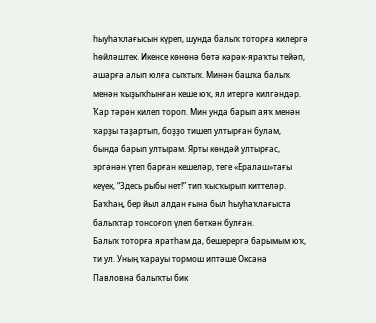һыуһаҡлағысын күреп, шунда балыҡ тоторға килергә һөйләштек. Икенсе көнөнә бөтә кәрәк-яраҡты тейәп, ашарға алып юлға сыҡтыҡ. Минән башҡа балыҡ менән ҡыҙыҡһынған кеше юҡ, ял итергә килгәндәр. Ҡар тәрән килеп тороп. Мин унда барып аяҡ менән ҡарҙы таҙартып, боҙҙо тишеп ултырған булам, бында барып ултырам. Ярты көндәй ултырғас, эргәнән үтеп барған кешеләр, теге «Ералаш»тағы кеүек, “Здесь рыбы нет!” тип ҡысҡырып киттеләр. Баҡһаң, бер йыл алдан ғына был һыуһаҡлағыста балыҡтар тонсоғоп үлеп бөткән булған.
Балыҡ тоторға яратһам да, бешерергә барымым юҡ, ти ул. Уның ҡарауы тормош иптәше Оксана Павловна балыҡты бик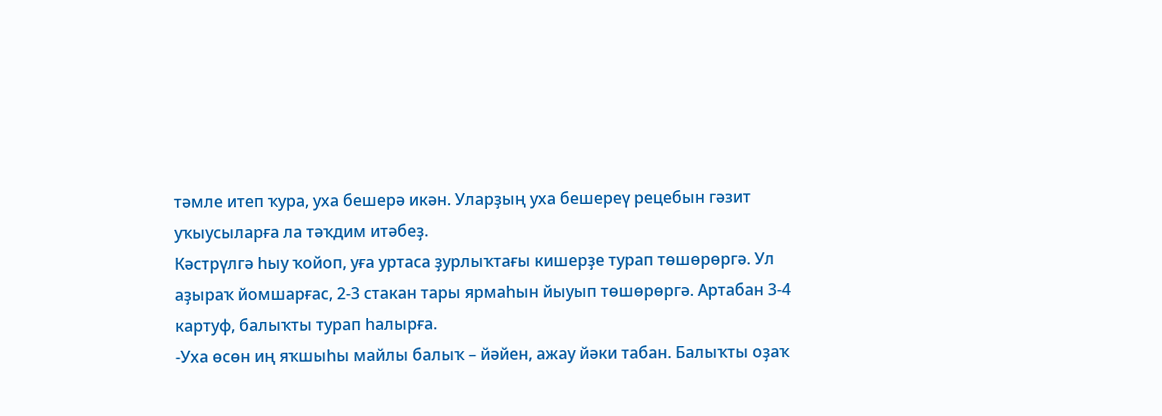тәмле итеп ҡура, уха бешерә икән. Уларҙың уха бешереү рецебын гәзит уҡыусыларға ла тәҡдим итәбеҙ.
Кәстрүлгә һыу ҡойоп, уға уртаса ҙурлыҡтағы кишерҙе турап төшөрөргә. Ул аҙыраҡ йомшарғас, 2-3 стакан тары ярмаһын йыуып төшөрөргә. Артабан 3-4 картуф, балыҡты турап һалырға.
-Уха өсөн иң яҡшыһы майлы балыҡ – йәйен, ажау йәки табан. Балыҡты оҙаҡ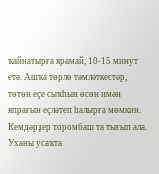ҡайнатырға ярамай, 10-15 минут етә. Ашҡа төрлө тәмләткестәр, төтөн еҫе сыҡһын өсөн имән япрағын еҫләтеп һалырға мөмкин. Кемдәрҙер торомбаш та тығып ала. Уханы усаҡта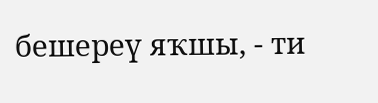бешереү яҡшы, - ти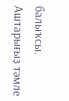балыҡсы. Аштарығыҙ тәмле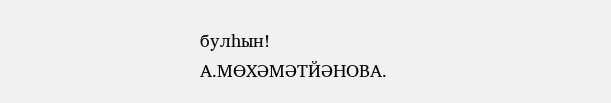булһын!
А.МӨХӘМӘТЙӘНОВА.